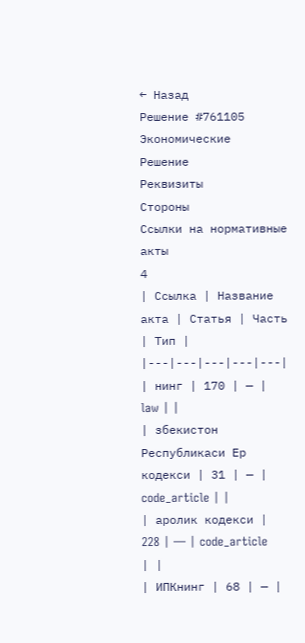← Назад
Решение #761105 Экономические
Решение
Реквизиты
Стороны
Ссылки на нормативные акты
4
| Ссылка | Название акта | Статья | Часть | Тип |
|---|---|---|---|---|
| нинг | 170 | — | law | |
| збекистон Республикаси Ер кодекси | 31 | — | code_article | |
| аролик кодекси | 228 | — | code_article | |
| ИПКнинг | 68 | — |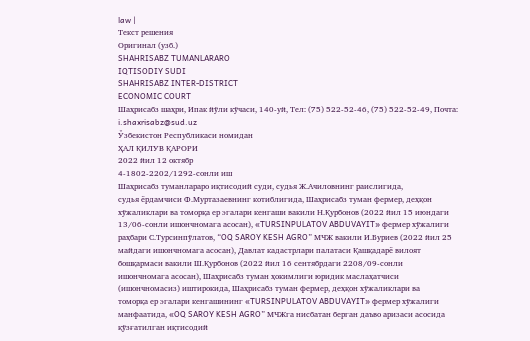law |
Текст решения
Оригинал (узб.)
SHAHRISABZ TUMANLARARO
IQTISODIY SUDI
SHAHRISABZ INTER-DISTRICT
ECONOMIC COURT
Шаҳрисабз шаҳри, Ипак йўли кўчаси, 140-уй, Тел: (75) 522-52-46, (75) 522-52-49, Почта: i.shaxrisabz@sud.uz
Ўзбекистон Республикаси номидан
ҲАЛ ҚИЛУВ ҚАРОРИ
2022 йил 12 октябр
4-1802-2202/1292-сонли иш
Шаҳрисабз туманлараро иқтисодий суди, судья Ж.Ачиловнинг раислигида,
судья ёрдамчиси Ф.Муртазаевнинг котиблигида, Шаҳрисабз туман фермер, деҳқон
хўжаликлари ва томорқа ер эгалари кенгаши вакили Н.Қурбонов (2022 йил 15 июндаги
13/06-сонли ишончномага асосан), «TURSINPULATOV ABDUVAYIT» фермер хўжалиги
раҳбари С.Турсинпўлатов, “OQ SAROY KESH AGRO” МЧЖ вакили И.Буриев (2022 йил 25
майдаги ишончномага асосан), Давлат кадастрлари палатаси Қашқадарё вилоят
бошқармаси вакили Ш.Қурбонов (2022 йил 16 сентябрдаги 2208/09-сонли
ишончномага асосан), Шаҳрисабз туман ҳокимлиги юридик маслаҳатчиси
(ишончномасиз) иштирокида, Шаҳрисабз туман фермер, деҳқон хўжаликлари ва
томорқа ер эгалари кенгашининг «TURSINPULATOV ABDUVAYIT» фермер хўжалиги
манфаатида, «OQ SAROY KESH AGRO” МЧЖга нисбатан берган даъво аризаси асосида
қўзғатилган иқтисодий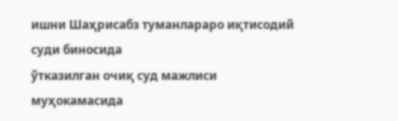ишни Шаҳрисабз туманлараро иқтисодий суди биносида
ўтказилган очиқ суд мажлиси муҳокамасида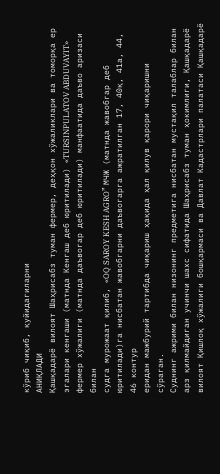кўриб чиқиб, қуйидагиларни
АНИҚЛАДИ
Қашқадарё вилоят Шаҳрисабз туман фермер, деҳқон хўжаликлари ва томорқа ер
эгалари кенгаши (матнда Кенгаш деб юритилади) «TURSINPULATOV ABDUVAYIT»
фермер хўжалиги (матнда даъвогар деб юритилади) манфаатида даъво аризаси билан
судга мурожаат қилиб, «OQ SAROY KESH AGRO” МЧЖ (матнда жавобгар деб
юритилади)га нисбатан жавобгарни даъвогарга ажратилган 17, 40қ, 41а, 44, 46 контур
еридан мажбурий тартибда чиқариш ҳақида ҳал қилув қарори чиқаришни сўраган.
Суднинг ажрими билан низонинг предметига нисбатан мустақил талаблар билан
арз қилмайдиган учинчи шахс сифатида Шаҳрисабз туман ҳокимлиги, Қашқадарё
вилоят Қишлоқ хўжалиги бошқармаси ва Давлат Кадастрлари палатаси Қашқадарё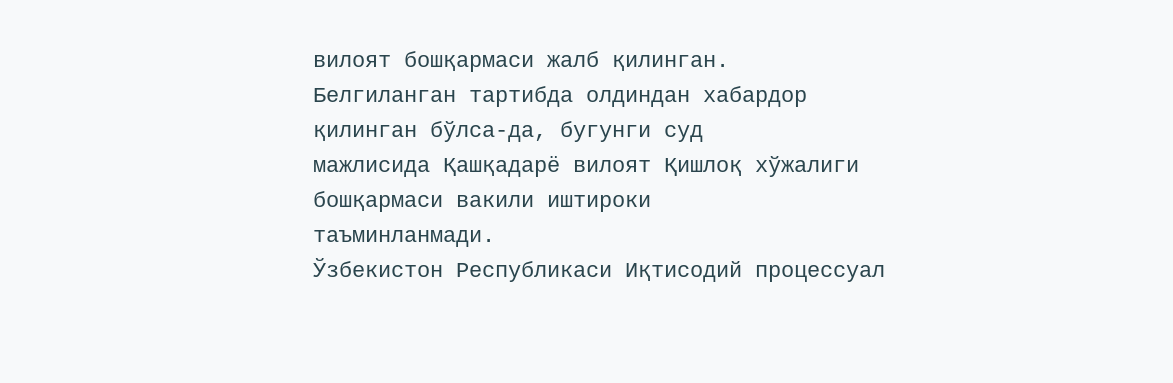вилоят бошқармаси жалб қилинган.
Белгиланган тартибда олдиндан хабардор қилинган бўлса-да, бугунги суд
мажлисида Қашқадарё вилоят Қишлоқ хўжалиги бошқармаси вакили иштироки
таъминланмади.
Ўзбекистон Республикаси Иқтисодий процессуал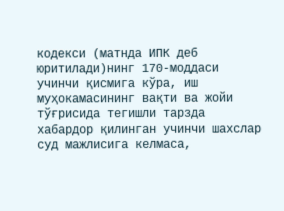кодекси (матнда ИПК деб
юритилади)нинг 170-моддаси учинчи қисмига кўра, иш муҳокамасининг вақти ва жойи
тўғрисида тегишли тарзда хабардор қилинган учинчи шахслар суд мажлисига келмаса,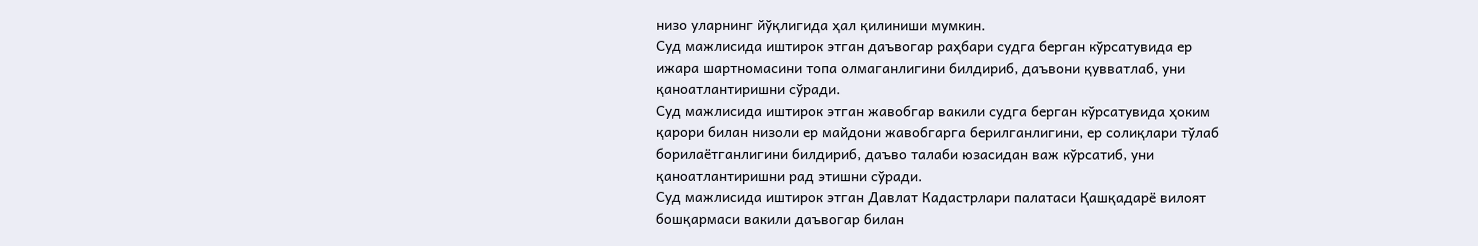низо уларнинг йўқлигида ҳал қилиниши мумкин.
Суд мажлисида иштирок этган даъвогар раҳбари судга берган кўрсатувида ер
ижара шартномасини топа олмаганлигини билдириб, даъвони қувватлаб, уни
қаноатлантиришни сўради.
Суд мажлисида иштирок этган жавобгар вакили судга берган кўрсатувида ҳоким
қарори билан низоли ер майдони жавобгарга берилганлигини, ер солиқлари тўлаб
борилаётганлигини билдириб, даъво талаби юзасидан важ кўрсатиб, уни
қаноатлантиришни рад этишни сўради.
Суд мажлисида иштирок этган Давлат Кадастрлари палатаси Қашқадарё вилоят
бошқармаси вакили даъвогар билан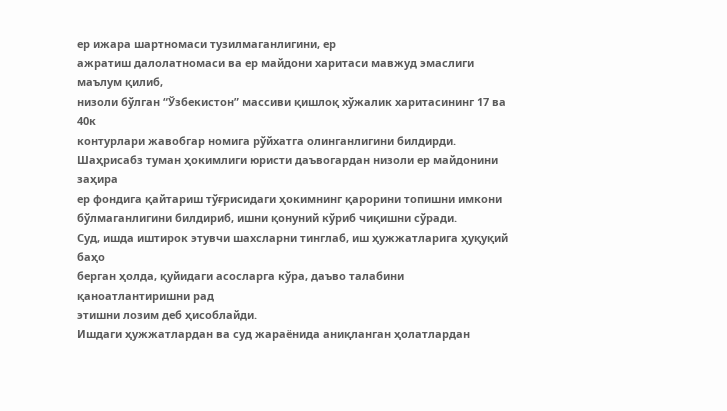ер ижара шартномаси тузилмаганлигини, ер
ажратиш далолатномаси ва ер майдони харитаси мавжуд эмаслиги маълум қилиб,
низоли бўлган “Ўзбекистон” массиви қишлоқ хўжалик харитасининг 17 ва 40к
контурлари жавобгар номига рўйхатга олинганлигини билдирди.
Шаҳрисабз туман ҳокимлиги юристи даъвогардан низоли ер майдонини заҳира
ер фондига қайтариш тўғрисидаги ҳокимнинг қарорини топишни имкони
бўлмаганлигини билдириб, ишни қонуний кўриб чиқишни сўради.
Суд, ишда иштирок этувчи шахсларни тинглаб, иш ҳужжатларига ҳуқуқий баҳо
берган ҳолда, қуйидаги асосларга кўра, даъво талабини қаноатлантиришни рад
этишни лозим деб ҳисоблайди.
Ишдаги ҳужжатлардан ва суд жараёнида аниқланган ҳолатлардан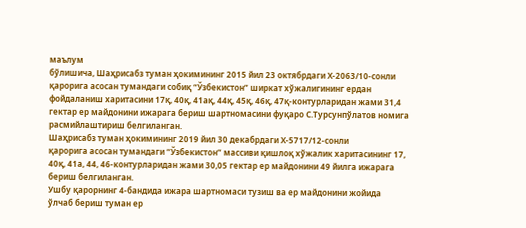маълум
бўлишича, Шаҳрисабз туман ҳокимининг 2015 йил 23 октябрдаги Х-2063/10-сонли
қарорига асосан тумандаги собиқ “Ўзбекистон” ширкат хўжалигининг ердан
фойдаланиш харитасини 17қ, 40қ, 41ақ, 44қ, 45қ, 46қ, 47қ-контурларидан жами 31,4
гектар ер майдонини ижарага бериш шартномасини фуқаро С.Турсунпўлатов номига
расмийлаштириш белгиланган.
Шаҳрисабз туман ҳокимининг 2019 йил 30 декабрдаги Х-5717/12-сонли
қарорига асосан тумандаги “Ўзбекистон” массиви қишлоқ хўжалик харитасининг 17,
40қ, 41а, 44, 46-контурларидан жами 30,05 гектар ер майдонини 49 йилга ижарага
бериш белгиланган.
Ушбу қарорнинг 4-бандида ижара шартномаси тузиш ва ер майдонини жойида
ўлчаб бериш туман ер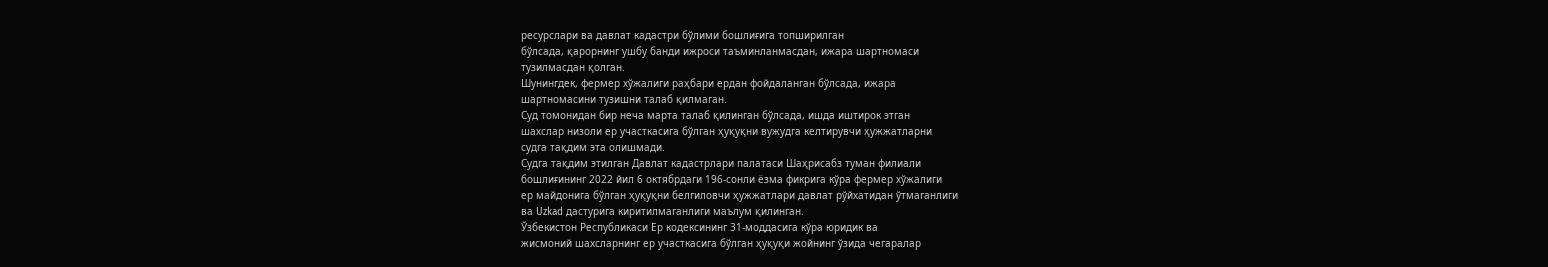ресурслари ва давлат кадастри бўлими бошлиғига топширилган
бўлсада, қарорнинг ушбу банди ижроси таъминланмасдан, ижара шартномаси
тузилмасдан қолган.
Шунингдек, фермер хўжалиги раҳбари ердан фойдаланган бўлсада, ижара
шартномасини тузишни талаб қилмаган.
Суд томонидан бир неча марта талаб қилинган бўлсада, ишда иштирок этган
шахслар низоли ер участкасига бўлган ҳуқуқни вужудга келтирувчи ҳужжатларни
судга тақдим эта олишмади.
Судга тақдим этилган Давлат кадастрлари палатаси Шаҳрисабз туман филиали
бошлиғининг 2022 йил 6 октябрдаги 196-сонли ёзма фикрига кўра фермер хўжалиги
ер майдонига бўлган ҳуқуқни белгиловчи ҳужжатлари давлат рўйхатидан ўтмаганлиги
ва Uzkad дастурига киритилмаганлиги маълум қилинган.
Ўзбекистон Республикаси Ер кодексининг 31-моддасига кўра юридик ва
жисмоний шахсларнинг ер участкасига бўлган ҳуқуқи жойнинг ўзида чегаралар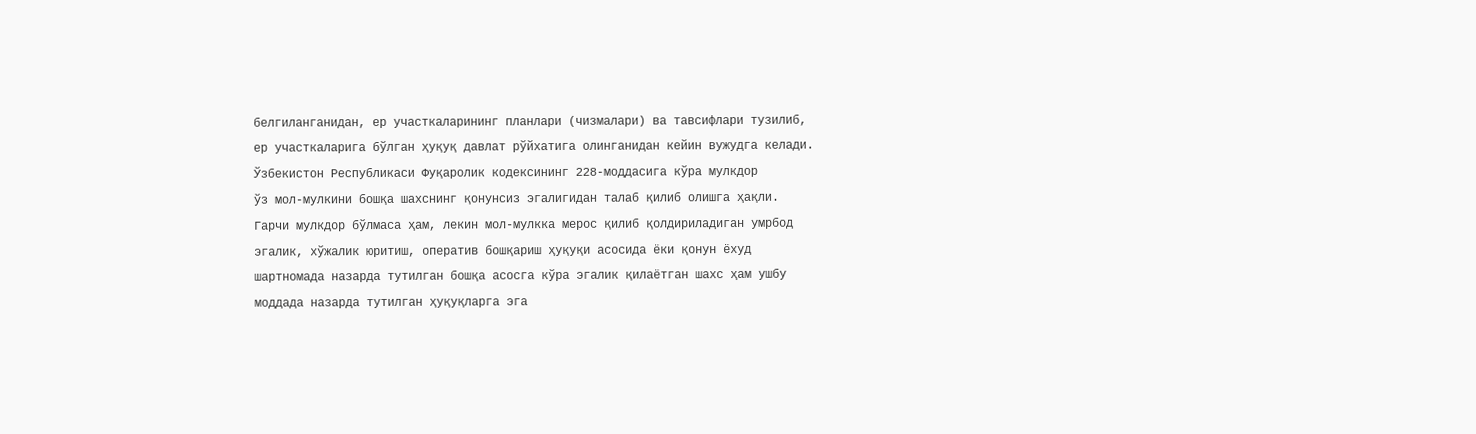белгиланганидан, ер участкаларининг планлари (чизмалари) ва тавсифлари тузилиб,
ер участкаларига бўлган ҳуқуқ давлат рўйхатига олинганидан кейин вужудга келади.
Ўзбекистон Республикаси Фуқаролик кодексининг 228-моддасига кўра мулкдор
ўз мол-мулкини бошқа шахснинг қонунсиз эгалигидан талаб қилиб олишга ҳақли.
Гарчи мулкдор бўлмаса ҳам, лекин мол-мулкка мерос қилиб қолдириладиган умрбод
эгалик, хўжалик юритиш, оператив бошқариш ҳуқуқи асосида ёки қонун ёхуд
шартномада назарда тутилган бошқа асосга кўра эгалик қилаётган шахс ҳам ушбу
моддада назарда тутилган ҳуқуқларга эга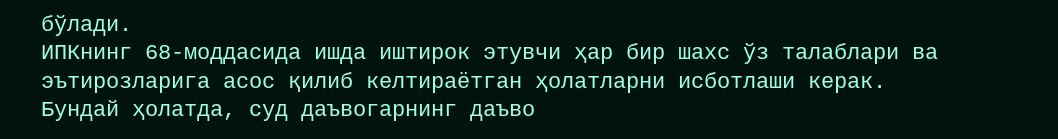бўлади.
ИПКнинг 68-моддасида ишда иштирок этувчи ҳар бир шахс ўз талаблари ва
эътирозларига асос қилиб келтираётган ҳолатларни исботлаши керак.
Бундай ҳолатда, суд даъвогарнинг даъво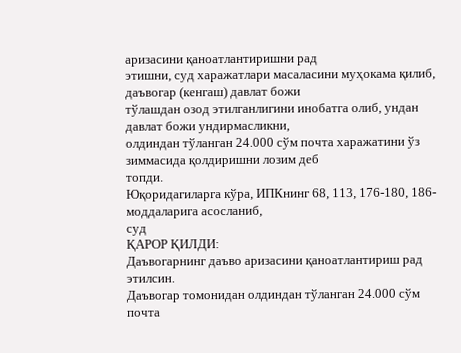аризасини қаноатлантиришни рад
этишни, суд харажатлари масаласини муҳокама қилиб, даъвогар (кенгаш) давлат божи
тўлашдан озод этилганлигини инобатга олиб, ундан давлат божи ундирмасликни,
олдиндан тўланган 24.000 сўм почта харажатини ўз зиммасида қолдиришни лозим деб
топди.
Юқоридагиларга кўра, ИПКнинг 68, 113, 176-180, 186-моддаларига асосланиб,
суд
ҚАРОР ҚИЛДИ:
Даъвогарнинг даъво аризасини қаноатлантириш рад этилсин.
Даъвогар томонидан олдиндан тўланган 24.000 сўм почта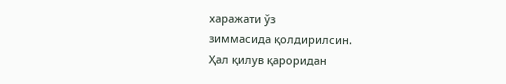харажати ўз
зиммасида қолдирилсин.
Ҳал қилув қароридан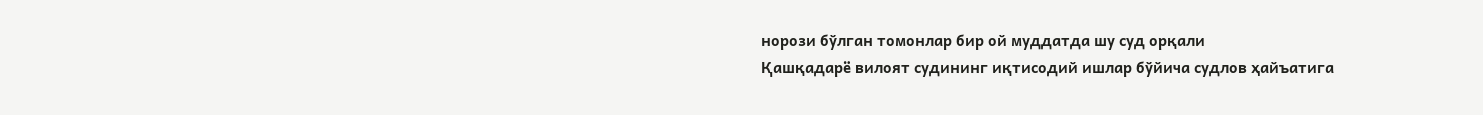норози бўлган томонлар бир ой муддатда шу суд орқали
Қашқадарё вилоят судининг иқтисодий ишлар бўйича судлов ҳайъатига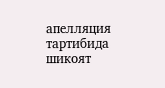апелляция
тартибида шикоят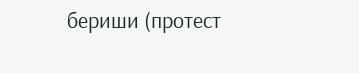бериши (протест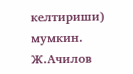келтириши) мумкин.
Ж.Ачилов